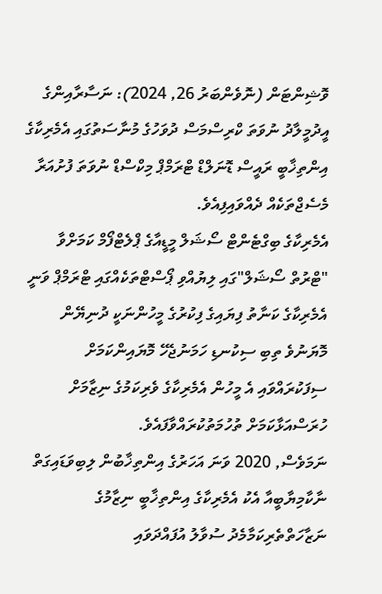ވޮޝިންޓަން (ނޮވެންބަރު 26, 2024): ނަސާރާއިންގެ އީދުމީލާދު ނުވަތަ ކްރިސްމަސް ދުވަހުގެ މުނާސަތުގައި އެމެރިކާގެ އިންތިޚާބީ ރައީސް ޑޮނަލްޑް ޓްރަމްޕް މިކްސްޑް ނުވަތަ ފުށުއަރާ މެސެޖްތަކެއް ދެއްވައިފިއެވެ.
އެމެރިކާގެ ބިގްޓެންޓް ސޯޝަލް މީޑީއާގެ ޕްލެޓްފޯމް ކަމަށްވާ "ޓްރުތް ސޯޝަލް"ގައި ލިޔުއްވި ޕޯސްޓްތަކެއްގައި ޓްރަމްޕް ވަނީ އެމެރިކާގެ ކަނާތު ފިޔައިގެ ފިކުރުގެ މީހުންނަކީ ދުނިޔޭން މޮޔަނުވެ ތިބި ސިކުނޑި ހަމަނުޖެހޭ މޮޔައިންކަމަށް ސިފަކުރައްވައި އެ މީހުން އެމެރިކާގެ ވެރިކަމުގެ ނިޒާމަށް ހުރަސްއަޅާކަމަށް ތުހުމަތުކުރައްވާފައެވެ.
ނަމަވެސް, 2020 ވަނަ އަހަރުގެ އިންތިޚާބުން ލިބިވަޑައިގަތް ނާކާމިޔާބީއާ އެކު އެމެރިކާގެ އިންތިޚާބީ ނިޒާމުގެ ނަޒާހަތްތެރިކަމާމެދު ސުވާލު އުފައްދަވައި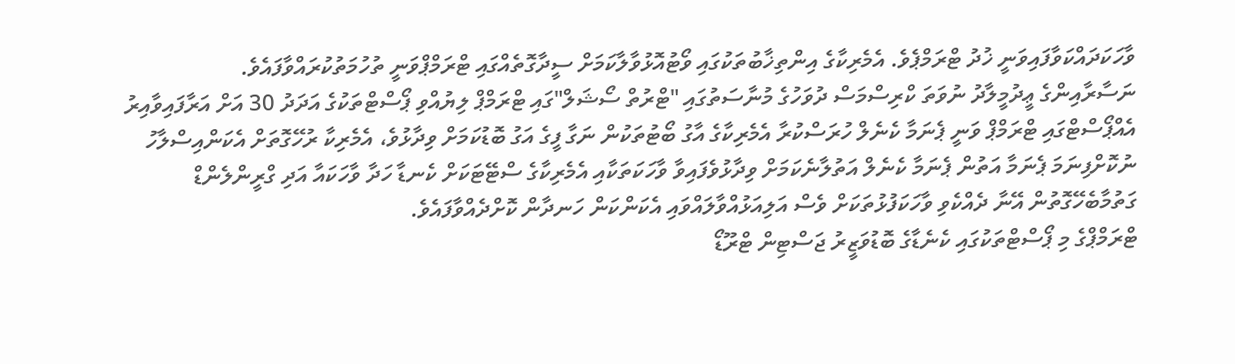ވާހަކަދައްކަވާފައިވަނީ ޚުދު ޓްރަމްޕެވެ. އެމެރިކާގެ އިންތިޚާބުތަކުގައި ވޯޓުއޮޅުވާލާކަމަށް ސީދާގޮތެއްގައި ޓްރަމްޕްވަނީ ތުހުމަތުކުރައްވާފައެވެ.
ނަސާރާއިންގެ ޢީދުމީލާދު ނުވަތަ ކްރިސްމަސް ދުވަހުގެ މުނާސަތުގައި "ޓްރުތް ސޯޝަލް"ގައި ޓްރަމްޕް ލިޔުއްވި ޕޯސްޓްތަކުގެ އަދަދު 30 އަށް އަރާފައިވާއިރު އެއްޕޯސްޓްގައި ޓްރަމްޕް ވަނީ ޕެނަމާ ކެނެލް ހުރަސްކުރާ އެމެރިކާގެ އާގު ބޯޓުތަކުން ނަގާ ފީގެ އަގު ބޮޑުކަމަށް ވިދާޅުވެ، އެމެރިކާ ރުހޭގޮތަށް އެކަންއިސްލާހު ނުކޮށްފިނަމަ ޕެނަމާ އަތުން ޕެނަމާ ކެނެލް އަތުލާނެކަމަށް ވިދާޅުވެފައިވާ ވާހަކަތަކާއި އެމެރިކާގެ ސްޓޭޓަކަށް ކެނޑާ ހަދާ ވާހަކައާ އަދި ގްރީންލެންޑް ގަތުމާބެހޭގޮތުން އޭނާ ދެއްކެވި ވާހަކަފުޅުތަކަށް ވެސް އަލިއަޅުއްވާލައްވައި އެކަންކަން ހަނދާން ކޮށްދެއްވާފައެވެ.
ޓްރަމްޕްގެ މި ޕޯސްޓްތަކުގައި ކެނެޑާގެ ބޮޑުވަޒީރު ޖަސްޓިން ޓްރޫޑޯ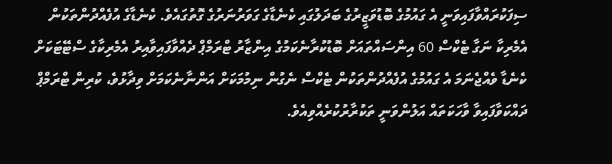ސިފަކުރައްވާފައިވަނީ އެ ގައުމުގެ ބޮޑުވަޒީރުގެ ބަދަލުގައި ކެނެޑާގެ ގަވަރުނަރުގެ ގޮތުގައެވެ. ކެނެޑާގެ އުފެއްދުންތަކުން އެމެރިކާ ނަގާ ޓެކްސް 60 އިންސައްތައަށް ބޮޑުކުރާނެކަމުގެ އިންޒާރު ޓްރަމްޕް ދެއްވާފައިވާއިރު އެމެރިކާގެ ސްޓޭޓަކަށް ކެނެޑާ ވެއްޖެނަމަ އެ ގައުމުގެ އުފެއްދުންތަކުން ޓެކްސް ނެގުން ނިމުމަކަށް އަންނާނެކަމަށް ވިދާޅުވެ، ކުރިން ޓްރަމްޕް ދައްކަވާފައިވާ ވާހަކަތައް އަލުންވަނީ ތަކުރާރުކުރެއްވިއެވެ.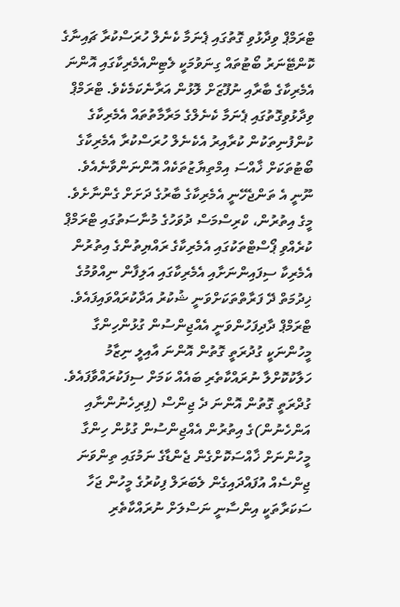ޓްރަމްޕް ވިދާޅުވި ގޮތުގައި ޕެނަމާ ކެނެލް ހުރަސްކުރާ ޗައިނާގެ ކޮންޓޭނަރު ބޯޓުތައް ގިނަވުމަކީ ލެޓިންއެމެރިކާގައި އޮންނަ އެމެރިކާގެ ބާރާއި ނުފޫޒަށް ލޮޅުން އަރާނެކަމެކެވެ. ޓްރަމްޕް ވިދާޅުވިގޮތުގައި ޕެނަމާ ކެނެލްގެ މަރާމާތުތައް އެމެރިކާގެ ކުންފުނިތަކުން ކުރާއިރު އެކެނެލް ހުރަސްކުރާ އެމެރިކާގެ ބޯޓުތަކަށް ޚާއްސަ އިމްތިޔާޒުތަކެއް އޮންނަންވާނެއެވެ. ނޫނީ އެ ތަންޖެހޭނީ އެމެރިކާގެ ބާރުގެ ދަށަށް ގެންނާށެވެ.
މީގެ އިތުރުން، ކްރިސްމަސް ދުވަހުގެ މުނާސަތުގައި ޓްރަމްޕް ކުރެއްވި ޕޯސްޓްތަކުގައި އެމެރިކާގެ ރައްޔިތުންގެ އިތުރުން އެމެރިކާ ސިފައިންނަށާއި އެމެރިކާގައި އަލިފާން ނިއްވުމުގެ ޚިދުމަތް ދޭ ފަރާތްތަކަށްވަނީ ޝުކުރު އަދާކުރައްވައިފައެވެ.
ޓްރަމްޕް ދާދިފަހުންވަނީ އެއްޖިންސުން ގުޅުންހިންގާ މީހުންނަކީ ގުދުރަތީ ގޮތުން އޮންނަ އާއިލީ ނިޒާމު ހަލާކުކޮށްލާ ނުރައްކާތެރި ބައެއް ކަމަށް ސިފަކުރައްވާފައެވެ.
ގުދްރަތީ ގޮތުން އޮންނަ ދެ ޖިންސް (ފިރިހެނުންނާއި އަންހެނުން)ގެ އިތުރުން އެއްޖިންސުން ގުޅުން ހިންގާ މީހުންނަށް ޚާއްސަކޮށްގެން ޖެންޑާގެ ނަމުގައި ތިންވަނަ ޖިންސެއް އުފައްދައިގެން ލެބަރަލް ފިކުރުގެ މީހުން ޖަހާ ސަކަރާތަކީ އިންސާނީ ނަސްލަށް ނުރައްކާތެރި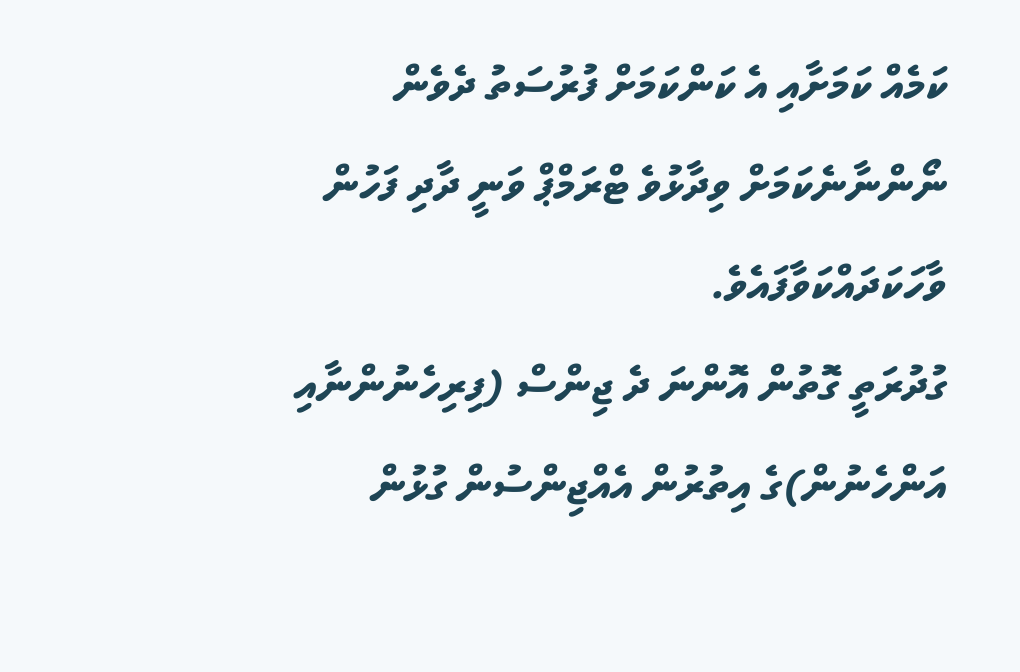ކަމެއް ކަމަށާއި އެ ކަންކަމަށް ފުރުސަތު ދެވެން ނޯންނާނެކަމަށް ވިދާޅުވެ ޓްރަމްޕް ވަނީ ދާދި ފަހުން ވާހަކަދައްކަވާފައެވެ.
ގުދުރަތީ ގޮތުން އޮންނަ ދެ ޖިންސް (ފިރިހެނުންނާއި އަންހެނުން)ގެ އިތުރުން އެއްޖިންސުން ގުޅުން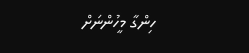ހިންގާ މީހުންނަށް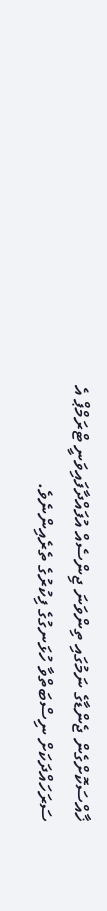ޚާއްސަކޮށްގެން ޖެންޑާގެ ނަމުގައި ތިންވަނަ ޖިންސެއް އުފައްދާފައިވަނީ ޓްރަމްޕް އެ ސަރަހައްދަކަށް ނިސްބަތްވާ ހުޅަނގުގެ ފިކުރުގެ ތެރެއިންނެވެ.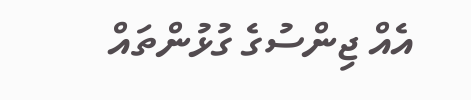އެއް ޖިންސުގެ ގުޅުންތައް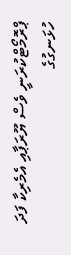ޕްރޮމޯޓްކުރަނީ ވެސް ޔޫރަޕާއި އެމެރިކާ ފަދަ ހުޅަނގުގެ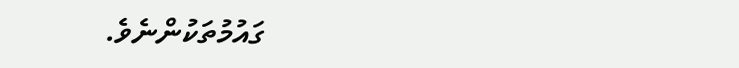ގައުމުތަކުންނެވެ.